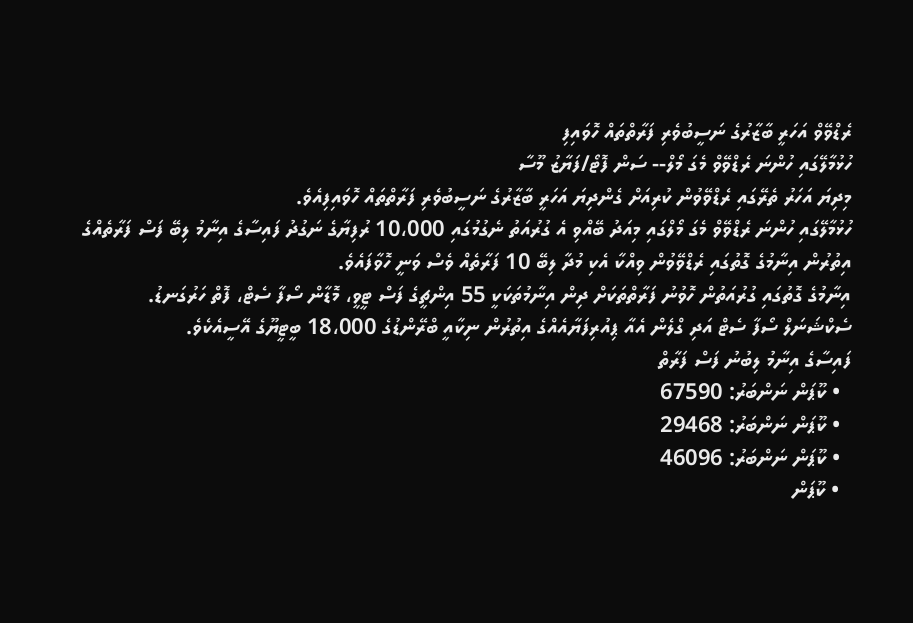ރެޑްވޭވް އަހަރީ ބާޒާރުގެ ނަސީބުވެރި ފަރާތްތައް ހޮވައިފި
ހުޅުމާލޭގައި ހުންނަ ރެޑްވޭވް މެގަ މޯލް-- ސަން ފޮޓޯ/ފަޔާޒު މޫސާ
މިދިޔަ އަހަރު ތެރޭގައި ރެޑްވޭވުން ކުރިއަށް ގެންދިޔަ އަހަރީ ބާޒާރުގެ ނަސީބުވެރި ފަރާތްތައް ހޮވައިފިއެވެ.
ހުޅުމާލޭގައި ހުންނަ ރެޑްވޭވް މެގަ މޯލްގައި މިއަދު ބޭއްވި އެ ގުރުއަތު ނެގުމުގައި 10،000 ރުފިޔާގެ ނަގުދު ފައިސާގެ އިނާމު ލިބޭ ފަސް ފަރާތެއްގެ އިތުރުން އިނާމުގެ ގޮތުގައި ރެޑްވޭވުން ވިއްކާ އެކި މުދާ ލިބޭ 10 ފަރާތެއް ވެސް ވަނީ ހޮވާފައެވެ.
އިނާމުގެ ގޮތުގައި ގުރުއަތުން ހޮވުނު ފަރާތްތަކަށް ދިން އިނާމުތަކަކީ 55 އިންޗީގެ ފަސް ޓީވީ، މޮޑާން ސޯފާ ސެޓް، ފޮތް ހަރުގަނޑު. ސެކްޝަނަލް ސޯފާ ސެޓް އަދި ގްލެން އެއާ ޕިއުރިފަޔާއެއްގެ އިތުރުން ނިކާއީ ބްރޭންޑުގެ 18،000 ބީޓީޔޫގެ އޭސީއެކެވެ.
ފައިސާގެ އިނާމު ލިބުނު ފަސް ފަރާތް
  • ކޫޕަން ނަންބަރު: 67590
  • ކޫޕަން ނަންބަރު: 29468
  • ކޫޕަން ނަންބަރު: 46096
  • ކޫޕަން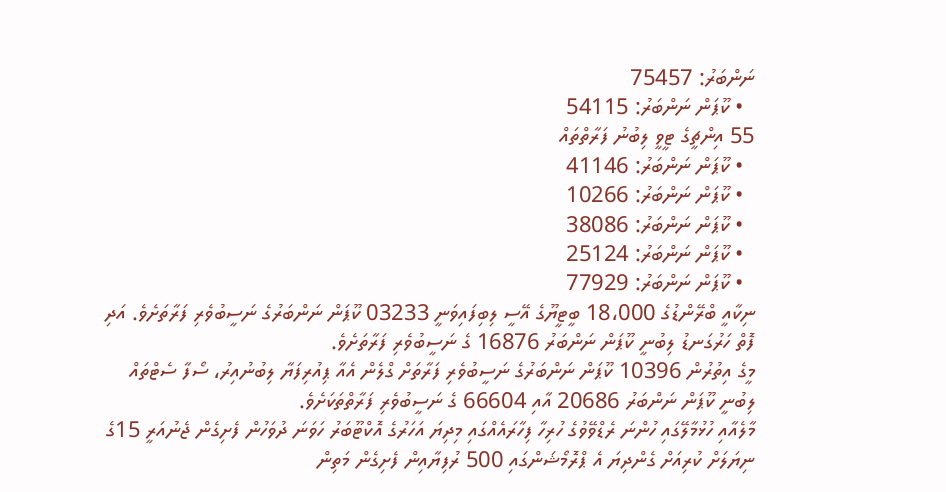ނަންބަރު: 75457
  • ކޫޕަން ނަންބަރު: 54115
55 އިންޗީގެ ޓީވީ ލިބުނު ފަރާތްތައް
  • ކޫޕަން ނަންބަރު: 41146
  • ކޫޕަން ނަންބަރު: 10266
  • ކޫޕަން ނަންބަރު: 38086
  • ކޫޕަން ނަންބަރު: 25124
  • ކޫޕަން ނަންބަރު: 77929
ނިކާއީ ބްރޭންޑުގެ 18،000 ބީޓީޔޫގެ އޭސީ ލިބިފައިވަނީ 03233 ކޫޕަން ނަންބަރުގެ ނަސީބުވެރި ފަރާތަށެވެ. އަދި ފޮތް ހަރުގަނޑު ލިބުނީ ކޫޕަން ނަންބަރު 16876 ގެ ނަސީބުވެރި ފަރާތަށެވެ.
މީގެ އިތުރުން 10396 ކޫޕަން ނަންބަރުގެ ނަސީބުވެރި ފަރާތަށް ގްލެން އެއާ ޕިއުރިފަޔާ ލިބުނުއިރު، ސޯފާ ސެޓްތައް ލިބުނީ ކޫޕަން ނަންބަރު 20686 އާއި 66604 ގެ ނަސީބުވެރި ފަރާތްތަކަށެވެ.
މާލެއާއި ހުޅުމާލޭގައި ހުންނަ ރެޑްވޭވުގެ ހުރިހާ ފިހާރައެއްގައި މިދިޔަ އަހަރުގެ އޮކްޓޫބަރު ހަވަނަ ދުވަހުން ފެށިގެން ޖެނުއަރީ 15ގެ ނިޔަލަށް ކުރިއަށް ގެންދިޔަ އެ ޕްރޮމޯޝަންގައި 500 ރުފިޔާއިން ފެށިގެން މަތިން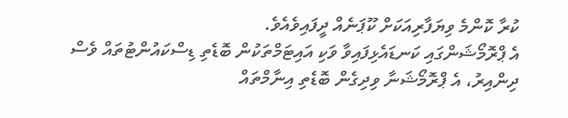ކުރާ ކޮންމެ ވިޔަފާރިއަކަށް ކޫޕަނެއް ދީފައިވެއެވެ.
އެ ޕްރޮމޯޝަންގައި ކަނޑައެޅިފައިވާ ވަކި އައިޓަމްތަކުން ބޮޑެތި ޑިސްކައުންޓުތައް ވެސް ދިންއިރު، އެ ޕްރޮމޯޝަނާ ވިދިގެން ބޮޑެތި އިނާމްތައް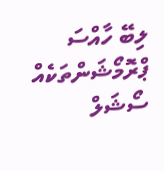ލިބޭ ހާއްސަ ޕްރޮމޯޝަންތަކެއް ސޯޝަލް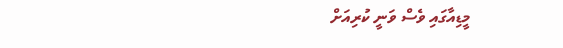މީޑިއާގައި ވެސް ވަނީ ކުރިއަށް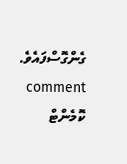ގެންގޮސްފައެވެ.
comment ކޮމެންޓް